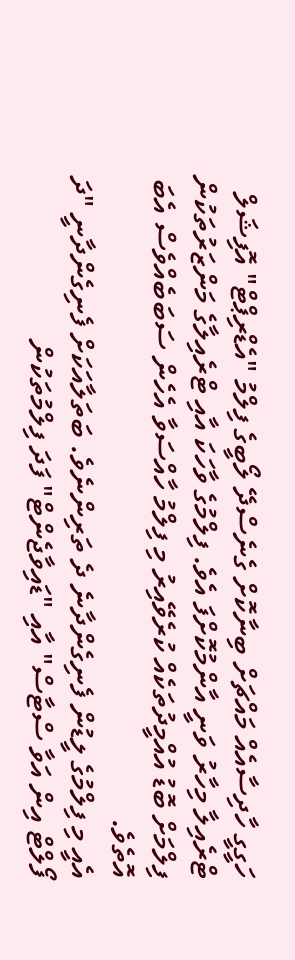ހަގީގީ ހާދިސާއެއް މައްޗަށް ބިނާކޮށް ގެނެސްދޭ ލޯބީގެ ފިލްމު "އެޑްރިޕްޓް" އޮފިޝަލް ޓްރެއިލާ މިހާރު ވަނީ އާންމުކޮށްފަ އެވެ. ފިލްމުގެ ވާހަކަ އާއި ޓްރެއިލާގެ މަންޒަރުތަކުން ފިލްމަށް ބޮޑު އުއްމީދުތަކެއް ކުރެވޭއިރު މި ފިލްމު ހާއްސަވާ އެހެން ސަބަބެއްވެސް އެބަ އޮތެވެ.
އެއީ މި ފިލްމުގެ ލީޑުން ފެނިގެންދާނެ ދެ ތަރިންނެވެ. ބަތަލާއަކަށް ފެނިގެންދާނީ "ދަ ފޯލްޓް އިން އަވާ ސްޓާސް" އާއި "ޑައިވާޖެންޓް" ފަދަ ފިލްމުތަކުން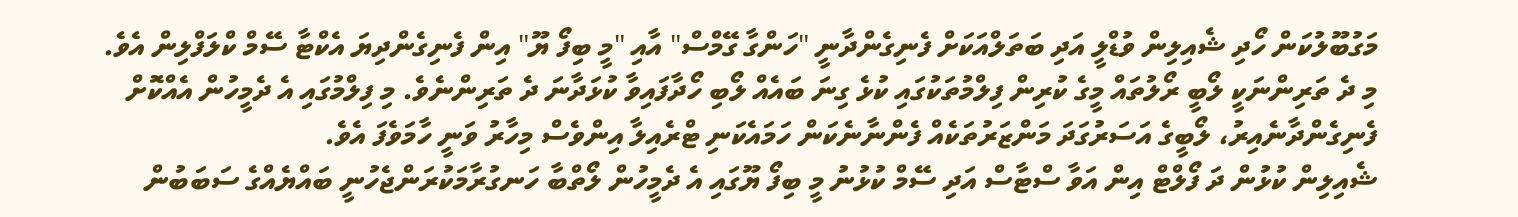މަގުބޫލުކަން ހޯދި ޝެއިލިން ވުޑްލީ އަދި ބަތަލްއަކަށް ފެނިގެންދާނީ "ހަންގާ ގޭމްސް" އާއި "މީ ބިފޯ ޔޫ" އިން ފެނިގެންދިޔަ އެކްޓާ ސޭމް ކްލަފްލިން އެވެ.
މި ދެ ތަރިންނަކީ ލޯބީ ރޯލުތައް މީގެ ކުރިން ފިލްމުތަކުގައި ކުޅެ ގިނަ ބައެއް ލޯބި ހޯދާފައިވާ ކުޅަދާނަ ދެ ތަރިންނެވެ. މި ފިލްމުގައި އެ ދެމީހުން އެއްކޮށް ފެނިގެންދާނެއިރު، ލޯބީގެ އަސަރުގަދަ މަންޒަރުތަކެއް ފެންނާނެކަން ހަމައެކަނި ޓްރެއިލާ އިންވެސް މިހާރު ވަނީ ހާމަވެފަ އެވެ.
ޝެއިލިން ކުޅުން ދަ ފޯލްޓް އިން އަވާ ސްޓާސް އަދި ސޭމް ކުޅުނު މީ ބިފޯ ޔޫގައި އެ ދެމީހުން ލޯތްބާ ހަނގުރާމަކުރަންޖެހުނީ ބައްޔެއްގެ ސަބަބުން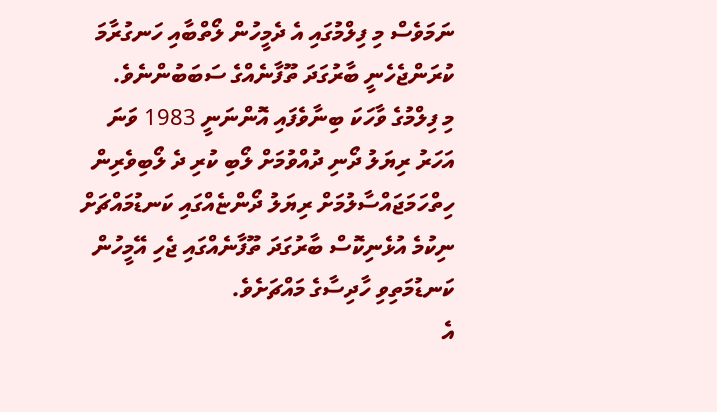ނަމަވެސް މި ފިލްމުގައި އެ ދެމީހުން ލޯތްބާއި ހަނގުރާމަ ކުރަންޖެހެނީ ބާރުގަދަ ތޫފާނެއްގެ ސަބަބުންނެވެ.
މި ފިލްމުގެ ވާހަކަ ބިނާވެފައި އޮންނަނީ 1983 ވަނަ އަހަރު ރިޔަލު ދޯނި ދުއްވުމަށް ލޯބި ކުރި ދެ ލޯބިވެރިން ހިތްހަމަޖައްސާލުމަށް ރިޔަލު ދޯންޏެއްގައި ކަނޑުމައްޗަށް ނިކުމެ އުޅެނިކޮސް ބާރުގަދަ ތޫފާނެއްގައި ޖެހި އޭމީހުން ކަނޑުމަތިވި ހާދިސާގެ މައްޗަށެވެ.
އެ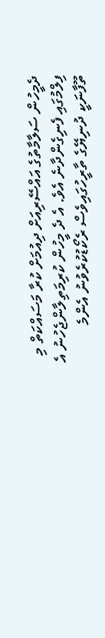ދެމީހުން ސަލާމާތުގެ އައްސޭރިއަށް ދިއުމަށް ކުރާ މަސައްކަތް މި ފިލްމުގައި ފެނިގެންދާނެ އެވެ. އެ ދެ މީހުން ކުރިމަތިލާންޖެހުނު އެ ތޫފާނަކީ ދުނިޔޭގެ ތާރީހުގައިވެސް ރެކޯޑުކުރެވުނު އެންމެ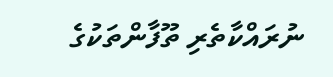ނުރައްކާތެރި ތޫފާންތަކުގެ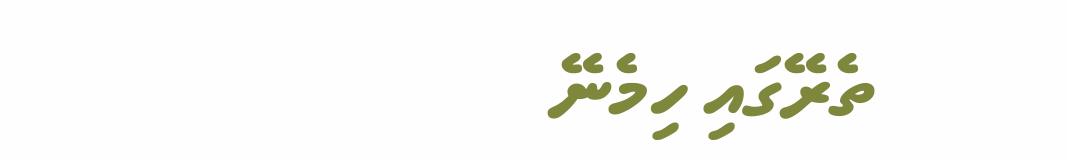ތެރޭގައި ހިމެނޭ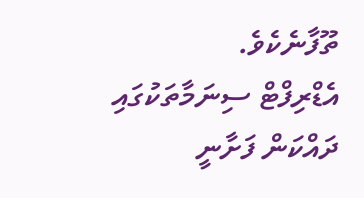ތޫފާނެކެވެ.
އެޑްރިފްޓް ސިނަމާތަކުގައި ދައްކަން ފަށާނީ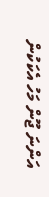އަންނަ ޖޫން މަހު އެކަކުން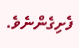ފެށިގެންނެވެ.